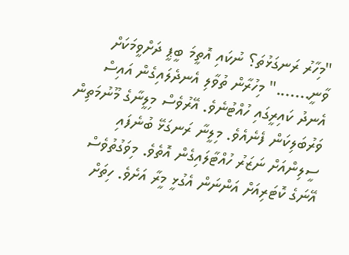"މިހާރު ރަނގަޅުތަ؟ ނުކައި އޮތީމަ ބީޕީ ދަށްވީމަކަށް ވާނީ......." މިހުރާން ތުވާލި އެނދެލައިގެން އައިސް އެނދު ކައިރީގައި ހުއްޓުނެވެ. އޭރުވެސް މިލީނާގެ މޫނުމަތިން ވަރުބަލިކަން ފެނެއެވެ. މިލީނާ ރަނގަޅޭ ބުނެފައި ސީލިންއަށް ނަޒަރު ހުއްޓާލައިގެން އޮތެވެ. މިވަގުތުވެސް އޭނަގެ ކޮޓަރިއަށް އަންނަން އެގުޅީ މީރާ އަށެވެ. ހިތަށް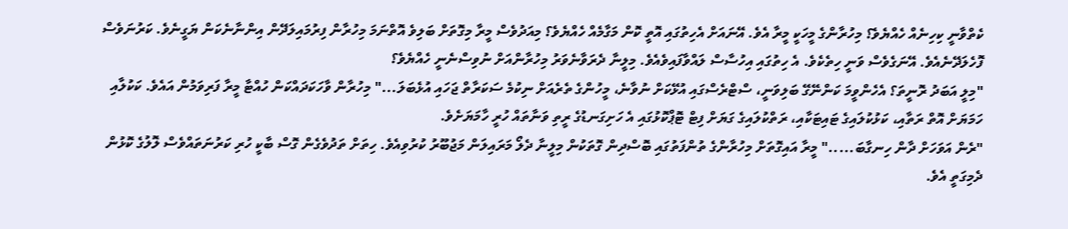ކެތްވާނީ ކިހިނެއް ހެއްޔެވެ؟ މިހުރާންގެ މީހަކީ މީރާ އެވެ. އޭނައަށް އެހިތުގައި އޮތީ ކޮން މަގާމެއް ހެއްޔެވެ؟ މިއަދުވެސް މީރާ މިގޮތަށް ބަލިވެ އޮތްނަމަ މިހުރާން ފިރުމައިލަދޭން އިންނާނެކަން ޔަގީނެވެ. ކަރުނަވެސް ފޮހެލަދޭނެއެވެ. އޭނަގެވެސް ވަނީ ހިތެކެވެ. އެ ހިތުގައި އިހުސާސް ލައްވާފައިވެއެވެ. މިލީނާ ދެރަވާނެވަރު މިހުރާންއަށް ނުވިސްނެނީ ހެއްޔެވެ؟
"މިލީ އަބަދު ރޮނީތަ؟ އެހެންވީމަ ކަންނޭގޭ ބަލިވަނީ، ސްޓްރެސްގައި އުޅޭކަށް ނުވާނެ، މީހުންގެ ތެރެއަށް ނިކުމެ ސަކަރާތް ޖަހައި އުޅެބަލަ..." މިހުރާން ވާހަކަދައްކަން ހުއްޓާ މީރާ ފަރިވަމުން އައެވެ. ކަކުލާއި ހަމަޔަށް އޮތް ރަތާއި، ކަޅުކުލައިގެ ޓައިޓަކާއި، ރަތްކުލައިގެ ގަޔަށް ފިޓް ޓޮޕްކޮޅުގައި އެ ހަށިގަނޑުގެ ރީތި ވަނާތައް ހުރީ ހާމަޔަށެވެ.
"ރެން އަވަހަށް ދާން ހިނގާބަ....." މީރާ އައިގޮތަށް މިހުރާންގެ ތުންފަތުގައި ބޮސްދިން ގޮތަކުން މިލީނާ ދެލޯ މަރައިލަން މަޖުބޫރު ކުރުވިއެވެ. ހިތަށް ތަދުވެގެން ގޮސް ބާކީ ހުރި ކަރުނަތައްވެސް ލޮލުގެ ކޮޅުން ދެމިގަތީ އެވެ.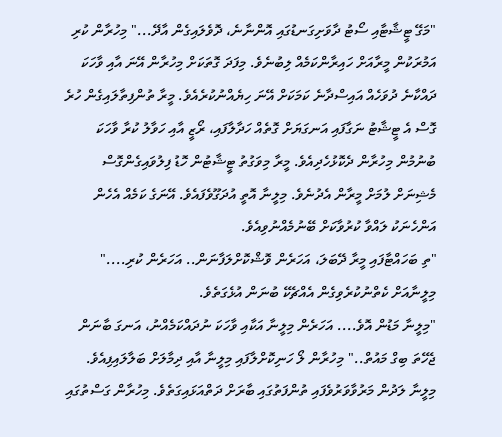"މަގޭ ޓީޝާޓާއި ސޯޓު ދާވަށިގަނޑުގައި އޮންނާނެ، ދޮވެލައިގެން އާދޭ..." މިހުރާން ކުރި އަމުރަކުން މީރާއަށް ހައިރާންކަމެއް ލިބުނެވެ. މިފަދަ ގޮތަކަށް މިހުރާން އޭނަ އާއި ވާހަކަ ދައްކާނެ ދުވަހެއް އައިސްދާނެ ކަމަކަށް އޭނަ ހިޔެއްނުކުރެއެވެ. މީރާ ތުންފިތާލައިގެން ހުރެ ގޮސް އެ ޓީޝާޓު ނަގާފައި އަނގަޔަށް ގޮތެއް ހަދާލާފައި، ރޯޒީ އާއި ހަވާލު ކުރާ ވާހަކަ ބުނުމުން މިހުރާން ދެކޮޅުހެދިއެވެ. މީރާ މިވަގުތު ޓީޝާޓުން ހޮޑު ފިލުވައިގެންގޮސް މެޝިނަށް ލުމަށް މީރާން އެދުނެވެ. މިލީނާ އޮތީ އުދަގޫވެފައެވެ. އޭނަގެ ކަމެއް އެހެން އަންހެނަކު ލައްވާ ކުރުވާކަށް ބޭނުމެއްނުވިއެވެ.
"ތި ބަހައްޓާފައި މީރާ ދޭބަލަ، އަހަރެން ވޮޝްކޮށްލަފާނަން.. އަހަރެން ކުރި...." މިލީނާއަށް ކެތްނުކުރެވިގެން އެއްޗެކޭ ބުނަން އުޅެގަތެވެ.
"މިލީނާ މަޑުން އޮވެ.... އަހަރެން މިލީނާ އަކާއި ވާހަކަ ނުދައްކަމެއްނު، އަނގަ ބާނަން ޖެހޭތަ ބިގް މައުތް.." މިހުރާން ލޯ ހަނިކޮށްލާފައި މިލީނާ އާއި ދިމާލަށް ބަލާލައިފިއެވެ.
މިލީނާ ލަދުން މަރުވާވަރުވެފައި ތުންފަތުގައި ބާރަށް ދަތްއަޅައިގަތެވެ. މިހުރާން ގަސްތުގައި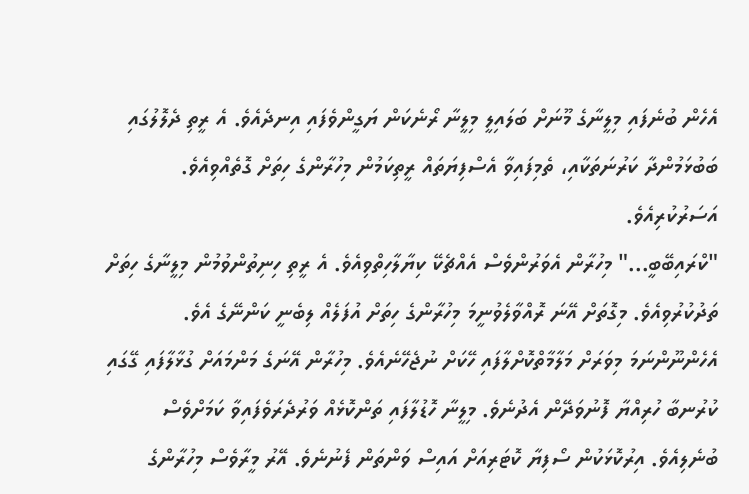އެހެން ބުނެފައި މިލީނާގެ މޫނަށް ބަލައިލީ މިލީނާ ރޯނެކަން ޔަގީންވެފައި އިނދެއެވެ. އެ ރީތި ދެލޮލުގައި ބަބުޅަމުންދާ ކަރުނަތަކާއި، ތެމިފައިވާ އެސްފިޔަތައް ރީތިކަމުން މިހުރާންގެ ހިތަށް ގޮތެއްވިއެވެ. އަސަރުކުރިއެވެ.
"ކްރައިބޭބީ..." މިހުރާން އެވަރުންވެސް އެއްޗެކޭ ކިޔާލާހިތްވިއެވެ. އެ ރީތި ހިނިތުންވުމުން މިލީނާގެ ހިތަށް ތަދުކުރުވިއެވެ. މިގޮތަށް އޭނަ ރޮއްވާލެވުނީމަ މިހުރާންގެ ހިތަށް އުފަލެއް ލިބެނީ ކަންނޭގެ އެވެ. އެހެންނޫންނަމަ މިވަރަށް މަލާމާތްކޮށްލާފައި ހޭކަށް ނުޖެހޭނެއެވެ. މިހުރާން އޭނަގެ މަންމައަށް ގުޅާލާފައި ގޭގައި ކުރުނބާ ހުރިއްޔާ ފޮނުވަދޭން އެދުނެވެ. މިލީނާ ހޮޑުލާފައި ތަންކޮޅެއް ވަރުދެރަވެފައިވާ ކަމަށްވެސް ބުނެލިއެވެ. އިރުކޮޅަކުން ސޯފިޔާ ކޮޓަރިއަށް އައިސް ވަންތަން ފެނުނެވެ. އޭރު މީރާވެސް މިހުރާންގެ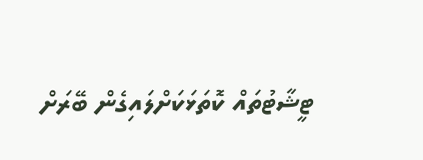ޓީޝާޓުތައް ކޮތަޅަކަށްލައިގެން ބޭރަށް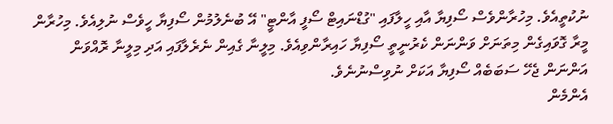ނުކުތީއެވެ. މިހުރާންވެސް ސޯފިޔާ އާއި ހީލާފައި "ގުޑްނައިޓް ސޯފީ އާންޓީ" އޭ ބުނެލުމުން ސޯފިޔާ ހީވެސް ނުލިއެވެ. މިހުރާން މީރާ ގޮވައިގެން މިތަނަށް ވަންނަން ކެރުނީތީ ސޯފިޔާ ހައިރާންވިއެވެ. މިލީނާ ގެއިން ނެރެލާފައި އަދި މިލީނާ ރޮއްވަން އަންނަން ޖެހޭ ސަބަބެއް ސޯފިޔާ އަކަށް ނުވިސްނުނެވެ.
އެންމެން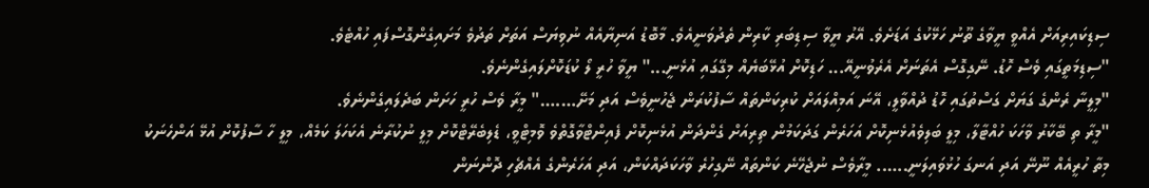ސިޑިކައިރިއަށް އެއްވީ ޔީވާގެ ތޫނު ހަޅޭކުގެ އަޑަށެވެ. އޭރު ޔީވާ ސިޑިބަރި ކާރިން ތެދުވަނީއެވެ. މާބޮޑު އަނިޔާއެއް ނުވިޔަސް އަތަށް ތަދުވެ މަށައިގެންގޮސްފައި ހުއްޓެވެ.
"ސިޑިމަތީގައި ވެސް ހޮޑު. ނޭގިގޮސް އެތަނަށް އެރެވުނީއޭ... ހަޑިކޮށް އުޅޭބަޔެއް މިގޭގައި އުޅެނީ..." ޔީވާ ހުރީ ލޯ ކުޑަކޮށްލައިގެންނެވެ.
"މިލީނާ ރެންގެ ގަޔަށް ގަސްތުގައި ހޮޑު ދުއްވާލީ، އޭނަ އަމިއްލައަށް ކުރިކަންތައް ސާފުކުރަން ޖެހުނީވެސް އަދި މަށޭ......." މީރާ ވެސް ހުރީ ހަށަން ބަދެލައިގެންނެވެ.
"މީރާ ތި ބޭކާރު ވާހަކަ ހުއްޓާލާ، މިލީ ބަލިވެއުޅެނިކޮށް އަހަރެން ގަދަކަމުން ތިރިއަށް ގެންދަން އުޅެނިކޮށް ފެއިންޓްވާގޮތްވެ ވޮމިޓްވީ، ޑެލިބެރޭޓްކޮށް މިލީ ނުކުރާނެ އެކަހަލަ ކަމެއް، މިލީ ހާ ސާފުކޮށް އުޅޭ އަންހެނަކު މިތާ ހުރީއެއް ނޫނޭ އަދި އަނގަ ހުޅުވައިލަނީ...... މީރާވެސް ނުޖެހޭނެ ކަންތައް ނޭގިހުރެ ވާހަކަދައްކަން، އަދި އަހަރެންގެ އެއްޗެހި ދޮންނަން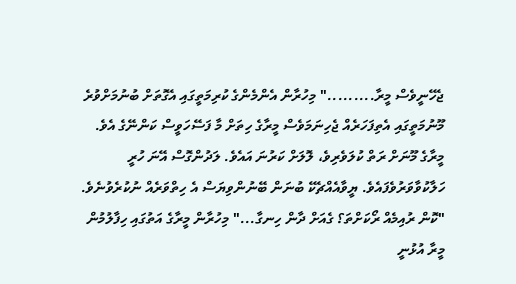ޖެހޭނީވެސް މީރާ........." މިހުރާން އެންމެންގެ ކުރިމަތީގައި އެގޮތަށް ބުނުމަށްވުރެ މޫނުމަތީގައި އެތިފަހަރެއް ޖެހިނަމަވެސް މީރާގެ ހިތަށް މާ ފަސޭހަވީސް ކަންނޭގެ އެވެ. މީރާގެ މޫނަށް ރަތް ކުލަވެރިވެ، ލޮލަށް ކަރުނަ އައެވެ. ލަދުންގޮސް އޭނަ ހުރީ ހަލާކުވާވަރުވެފައެވެ. ޔީވާއެއްޗެކޭ ބުނަން ބޭނުންވިޔަސް އެ ހިތްވަރެއް ނުކުރެވުނެވެ.
"ކޮން ރުއިމެއް ރޯކަށްތަ؟ ގެއަށް ދާން ހިނގާ..." މިހުރާން މީރާގެ އަތުގައި ހިފާލުމުން މީރާ އުޅުނީ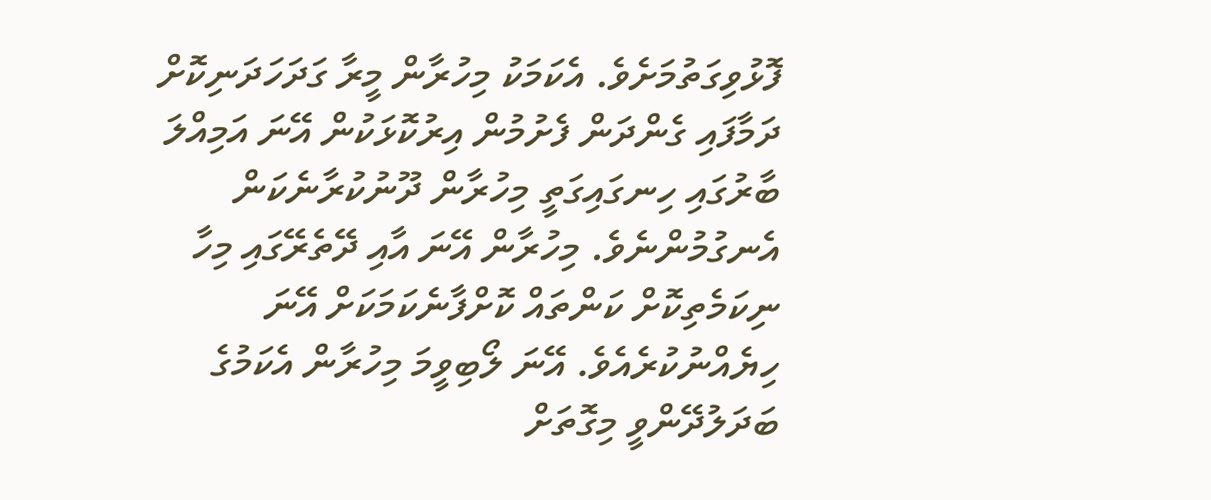ފޮޅުވިގަތުމަށެވެ. އެކަމަކު މިހުރާން މީރާ ގަދަހަދަނިކޮށް ދަމާފައި ގެންދަން ފެށުމުން އިރުކޮޅަކުން އޭނަ އަމިއްލަ ބާރުގައި ހިނގައިގަތީ މިހުރާން ދޫނުކުރާނެކަން އެނގުމުންނެވެ. މިހުރާން އޭނަ އާއި ދޭތެރޭގައި މިހާ ނިކަމެތިކޮށް ކަންތައް ކޮށްފާނެކަމަކަށް އޭނަ ހިޔެއްނުކުރެއެވެ. އޭނަ ލޯބިވީމަ މިހުރާން އެކަމުގެ ބަދަލުދޭންވީ މިގޮތަށް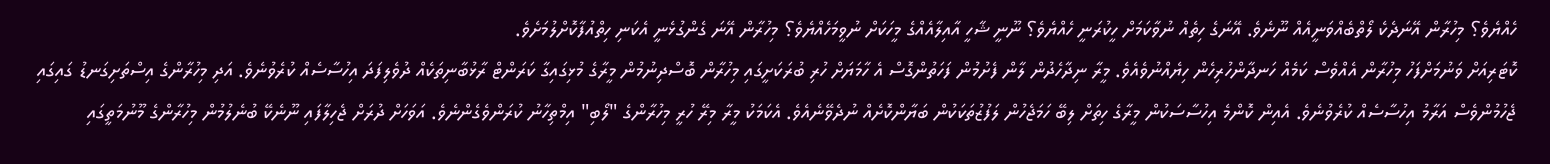ހެއްޔެވެ؟ މިހުރާން އޭނަދެކެ ލޯތްބެއްވަނީއެއް ނޫނެވެ. އޭނަގެ ހިތެއް ނުވާކަމަށް ހީކުރަނީ ހެއްޔެވެ؟ ނޫނީ ޝާހީ އާއިލާއެއްގެ މީހަކަށް ނުވީމަހެއްޔެވެ؟ މިހުރާން އޭނަ ގެންގުޅެނީ އެކަނި ހިތްއުފާކޮށްލުމަށެވެ.
ކޮޓަރިއަށް ވަނުމަށްފަހު މިހުރާން އެއްވެސް ކަމެއް ހަނދާންހުރިހެން ހިޔެއްނުވެއެވެ. މީރާ ނިދާހެދުން ލާން ފެށުމުން ފަހަތުންގޮސް އެ ހާމަޔަށް ހުރި ބުރަކަށީގައި މިހުރާން ބޮސްދިނުމުން މީރާގެ މުޅިގައިގާ ކަރަންޓް ރާޅުބާނިތަކެއް ދުވެލިފަދަ އިހުސާސެއް ކުރެވުނެވެ. އަދި މިހުރާންގެ އިސްތަށިގަނޑު ގައިގައި ޖެހުމުންވެސް އަރާމު އިހުސާސެއް ކުރެވުނެވެ. އެއިން ކޮންމެ އިހުސާސަކުން މީރާގެ ހިތަށް ލިބޭ ހަމަޖެހުން ލަފުޒުތަކަކުން ބަޔާންކޮށެއް ނުދެވޭނެއެވެ. އެކަމަކު މީރާ މިރޭ ހުރީ މިހުރާންގެ "ލޯބި" އިމްތިހާނު ކުރަންވެގެންނެވެ. އަވަހަށް ދުރަށް ޖެހިލާފައި ނޫނެކޭ ބުނެލުމުން މިހުރާންގެ މޫނުމަތީގައި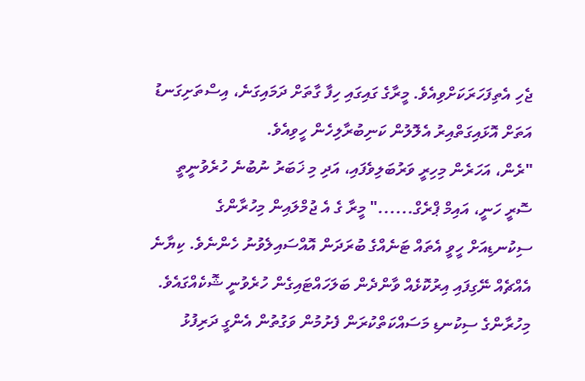ޖެހި އެތިފަހަރަކަށްވިއެވެ. މީރާގެ ގައިގައި ހިފާ ގާތަށް ދަމައިގަނެ، އިސްތަށިގަނޑު އަތަށް އޮޅައިގަތްއިރު އެލޮލުން ކަނިބުރާލިހެން ހީވިއެވެ.
"ރެން، އަހަރެން މިހިރީ ވަރުބަލިވެފައި، އަދި މި ޚަބަރު ނުބުނެ ހުރެވުނީތީ ސޮރީ ހަނީ، އައިމް ޕްރެގް......" މީރާ ގެ އެ ޖުމްލައިން މިހުރާންގެ ސިކުނޑިއަށް ހީވީ އެތައް ޓަނެއްގެ ބުރަދަން އޮއްސައިލެވުނު ހެންނެވެ. ކިޔާނެ އެއްޗެއް ނޭގިފައި އިރުކޮޅެއް ވާންދެން ބަލަހައްޓައިގެން ހުރެވުނީ ޝޮކެއްގައެވެ. މިހުރާންގެ ސިކުނޑި މަސައްކަތްކުރަން ފެށުމުން ވަގުތުން އެންގީ ދަރިފުޅު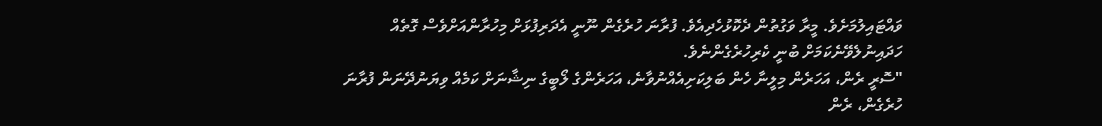ވައްޓައިލުމަށެވެ. މީރާ ވަގުތުން ދެކޮޅުހެދިއެވެ. ފުރާނަ ހުރެގެން ނޫނީ އެދަރިފުޅަށް މިހުރާންއަށްވެސް ގޮތެއް ހަދައިނުލެވޭނެކަމަށް ބުނީ ކެރިހުރެގެންނެވެ.
"ސޮރީ ރެން، އަހަރެން މިލީނާ ހެން ބަލިކަށިއެއްނުވާނެ، އަހަރެންގެ ލޯބީގެ ނިޝާނަށް ކަމެއް ވިޔަނުދޭނަން ފުރާނަ ހުރެގެން، ރެން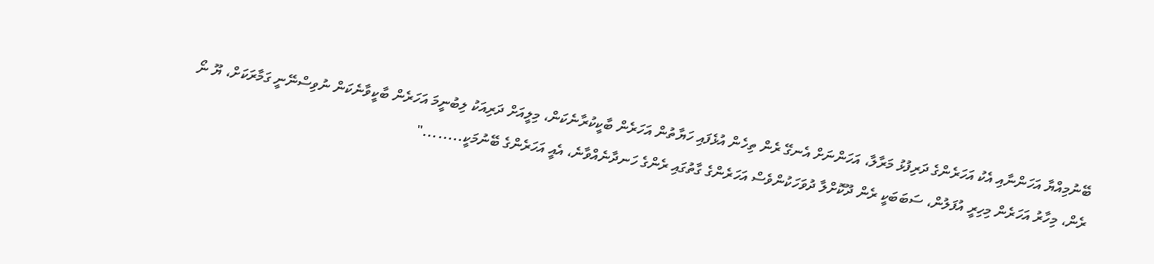ބޭނުމިއްޔާ އަހަންނާއި އެކު އަހަރެންގެ ދަރިފުޅު މަރާލާ، އަހަންނަށް އެނގޭ ރެން ތިހެން އުޅެފައި ހަޔާތުން އަހަރެން ބާކީކުރާނެކަން، މިލީއަށް ދަރިއަކު ލިބުނީމަ އަހަރެން ބާކީވާނެކަން ނުވިސްނޭނީ ގަމާރަކަށް، ޔޫ ނޯ ރެން، މިހާރު އަހަރެން މިހިރީ އުފަލުން، ސަބަބަކީ ރެން ދޫކޮށްލާ ދުވަހަކުންވެސް އަހަރެންގެ ގާތުގައި ރެންގެ ހަނދާނެއްވާނެ، އެއީ އަހަރެންގެ ބޭނުމަކީ........"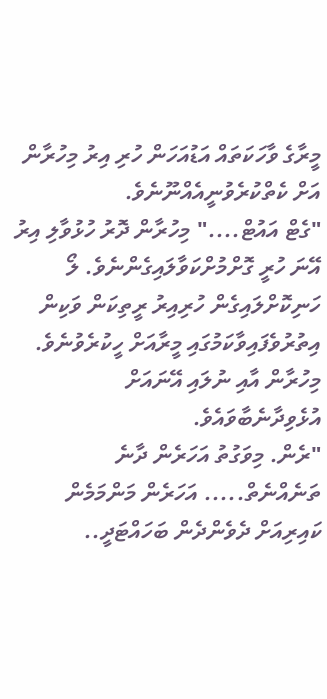މީރާގެ ވާހަކަތައް އަޑުއަހަން ހުރި އިރު މިހުރާން އަށް ކެތްކުރެވުނީއެއްނޫނެވެ.
"ގެޓް އައުޓް...." މިހުރާން ދޮރު ހުޅުވާލި އިރު އޭނަ ހުރީ ގޮށްމުށްކަވާލައިގެންނެވެ. ލޯ ހަނިކޮށްލައިގެން ހުރިއިރު ރީތިކަން ވަކިން އިތުރުވެފައިވާކަމުގައި މީރާއަށް ހީކުރެވުނެވެ. މިހުރާން އާއި ނުލައި އޭނައަށް އުޅެވިދާނެބާވައެވެ.
"ރެން. މިވަގުތު އަހަރެން ދާނެ ތަނެއްނެތް..... އަހަރެން މަންމަމެން ކައިރިއަށް ދެވެންދެން ބަހައްޓަދީ..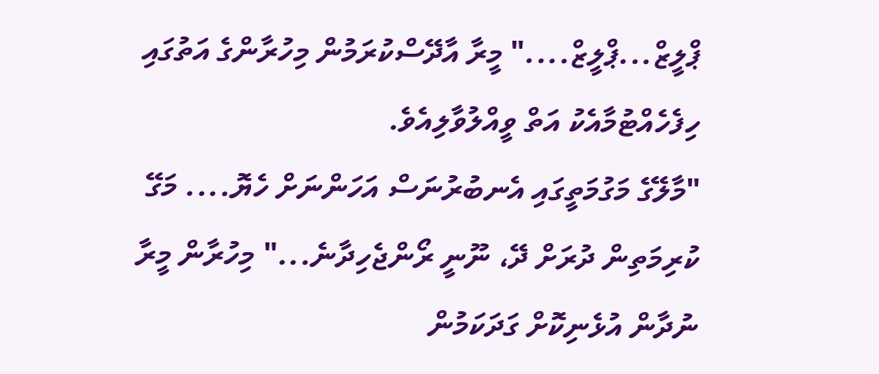ޕްލީޒް...ޕްލީޒް...." މީރާ އާދޭސްކުރަމުން މިހުރާންގެ އަތުގައި ހިފެހެއްޓުމާއެކު އަތް ވީއްލުވާލިއެވެ.
"މާލޭގެ މަގުމަތީގައި އެނބުރުނަސް އަހަންނަށް ހެޔޮ.... މަގޭ ކުރިމަތިން ދުރަށް ދޭ، ނޫނީ ރޯންޖެހިދާނެ..." މިހުރާން މީރާ ނުދާން އުޅެނިކޮށް ގަދަކަމުން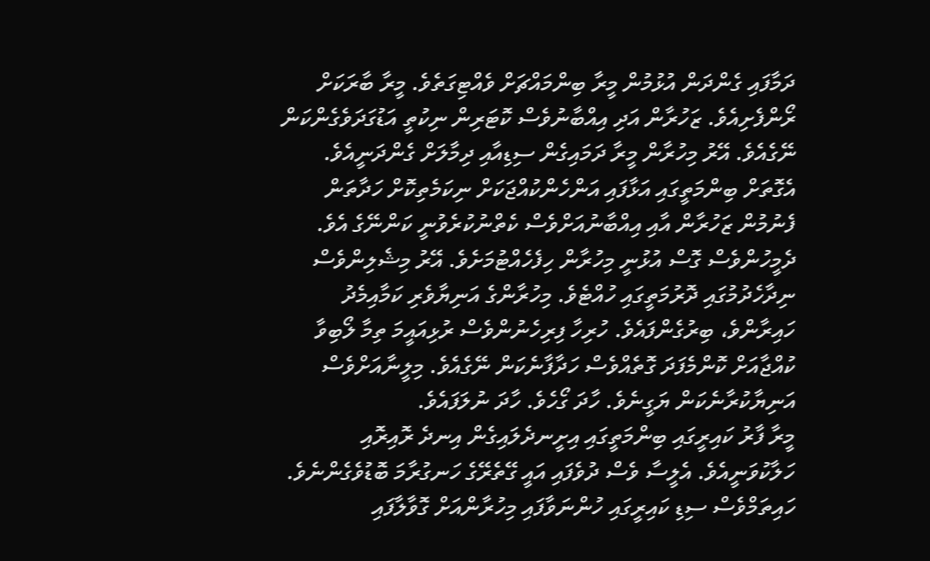ދަމާފައި ގެންދަން އުޅުމުން މީރާ ބިންމައްޗަށް ވެއްޓިގަތެވެ. މީރާ ބާރަކަށް ރޯންފެށިއެވެ. ޒަހުރާން އަދި އިއްބާނުވެސް ކޮޓަރިން ނިކުތީ އަޑުގަދަވެގެންކަން ނޭގެއެވެ. އޭރު މިހުރާން މީރާ ދަމައިގެން ސިޑިއާއި ދިމާލަށް ގެންދަނީއެވެ. އެގޮތަށް ބިންމަތީގައި އަޅާފައި އަންހެންކުއްޖަކަށް ނިކަމެތިކޮށް ހަދާތަން ފެނުމުން ޒަހުރާން އާއި އިއްބާނުއަށްވެސް ކެތްނުކުރެވުނީ ކަންނޭގެ އެވެ. ދެމީހުންވެސް ގޮސް އުޅުނީ މިހުރާން ހިފެހެއްޓުމަށެވެ. އޭރު މިޝެލިންވެސް ނިދާހެދުމުގައި ދޮރުމަތީގައި ހުއްޓެވެ. މިހުރާންގެ އަނިޔާވެރި ކަމާއިމެދު ހައިރާންވެ، ބިރުގެންފައެވެ. ހުރިހާ ފިރިހެނުންވެސް ރުޅިއައީމަ ތިމާ ލޯބިވާ ކުއްޖާއަށް ކޮންމެފަދަ ގޮތެއްވެސް ހަދާފާނެކަން ނޭގެއެވެ. މިލީނާއަށްވެސް އަނިޔާކުރާނެކަން ޔަގީނެވެ. ހާދަ ގޯހެވެ. ހާދަ ނުލަފައެވެ.
މީރާ ފާރު ކައިރީގައި ބިންމަތީގައި އިށީނދެލައިގެން އިނދެ ރޮއިރޮއި ހަލާކުވަނީއެވެ. އެލީސާ ވެސް ދުވެފައި އައީ ގޭތެރޭގެ ހަނގުރާމަ ބޮޑުވެގެންނެވެ. ހައިތަމްވެސް ސިޑި ކައިރީގައި ހުންނަވާފައި މިހުރާންއަށް ގޮވާލާފައި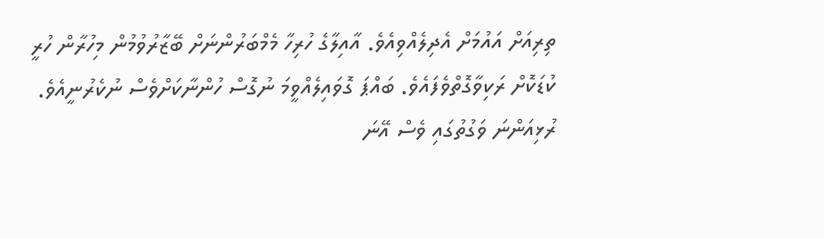ތިރިއަށް އައުމަށް އެދިލެއްވިއެވެ. އާއިލާގެ ހުރިހާ މެމްބަރުންނަށް ބޭޒާރުވުމުން މިހުރާން ހުރީ ކުޑަކޮށް ރަކިވާގޮތްވެފައެވެ. ބައްޕަ ގޮވައިލެއްވީމަ ނުގޮސް ހުންނާކަށްވެސް ނުކެރުނީއެވެ. ރުޅިއަންނަ ވަގުތުގައި ވެސް އޭނަ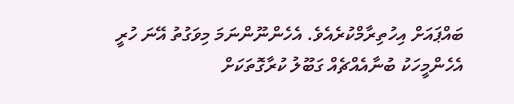ބައްޕައަށް އިހުތިރާމްކުރެއެވެ. އެހެންނޫންނަމަ މިވަގުތު އޭނަ ހުރީ އެހެންމީހަކު ބުނާއެއްޗެއް ގަބޫލު ކުރާގޮތަކަށް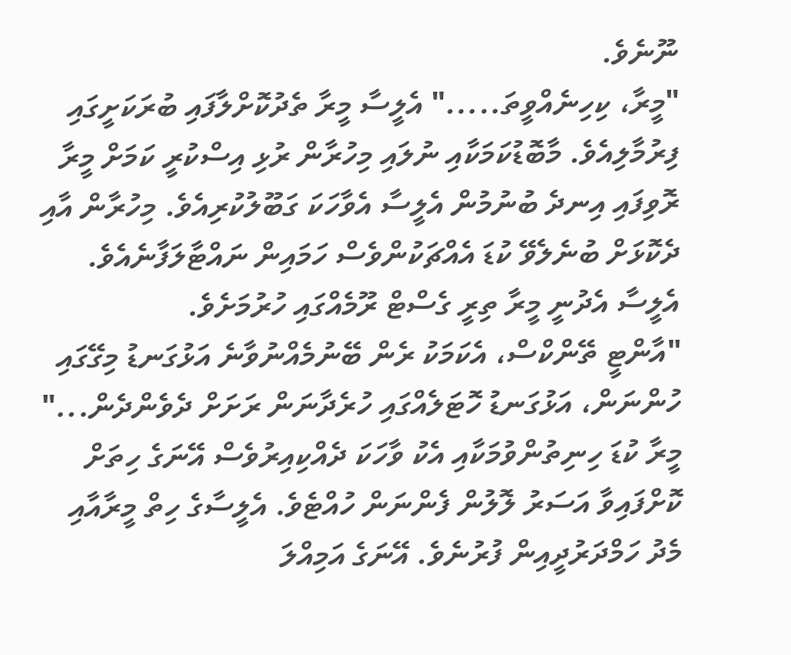ނޫނެވެ.
"މީރާ، ކިހިނެއްވީތަ....." އެލީސާ މީރާ ތެދުކޮށްލާފައި ބުރަކަށީގައި ފިރުމާލިއެވެ. މާބޮޑުކަމަކާއި ނުލައި މިހުރާން ރުޅި އިސްކުރީ ކަމަށް މީރާ ރޮވިފައި އިނދެ ބުނުމުން އެލީސާ އެވާހަކަ ގަބޫލުކުރިއެވެ. މިހުރާން އާއި ދެކޮޅަށް ބުނެލެވޭ ކުޑަ އެއްޗަކުންވެސް ހަމައިން ނައްޓާލަފާނެއެވެ. އެލީސާ އެދުނީ މީރާ ތިރީ ގެސްޓް ރޫމެއްގައި ހުރުމަށެވެ.
"އާންޓީ ތޭންކްސް، އެކަމަކު ރެން ބޭނުމެއްނުވާނެ އަޅުގަނޑު މިގޭގައި ހުންނަން، އަޅުގަނޑު ހޮޓަލެއްގައި ހުރެދާނަން ރަށަށް ދެވެންދެން..." މީރާ ކުޑަ ހިނިތުންވުމަކާއި އެކު ވާހަކަ ދެއްކިއިރުވެސް އޭނަގެ ހިތަށް ކޮށްފައިވާ އަސަރު ލޮލުން ފެންނަން ހުއްޓެވެ. އެލީސާގެ ހިތް މީރާއާއި މެދު ހަމްދަރުދީއިން ފުރުނެވެ. އޭނަގެ އަމިއްލަ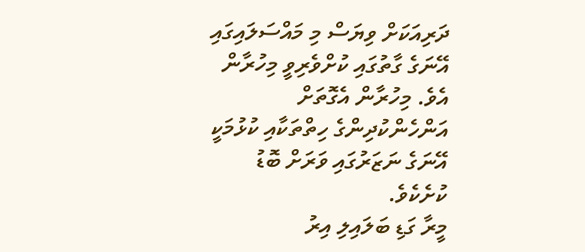ދަރިއަކަށް ވިޔަސް މި މައްސަލައިގައި އޭނަގެ ގާތުގައި ކުށްވެރިވީ މިހުރާން އެވެ. މިހުރާން އެގޮތަށް އަންހެންކުދިންގެ ހިތްތަކާއި ކުޅުމަކީ އޭނަގެ ނަޒަރުގައި ވަރަށް ބޮޑު ކުށެކެވެ.
މީރާ ގަޑި ބަލައިލި އިރު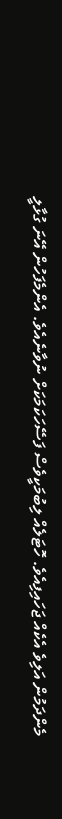މެންދަމުން އަލިވެ އެކެއް ޖަހައިފިއެވެ. ހޮޓަލެއް ލިބުމަކީވެސް ފަސޭހަކަމަކަށް ނުވާނެއެވެ. އެންމެފަހުން އޭނަ ގުޅާލީ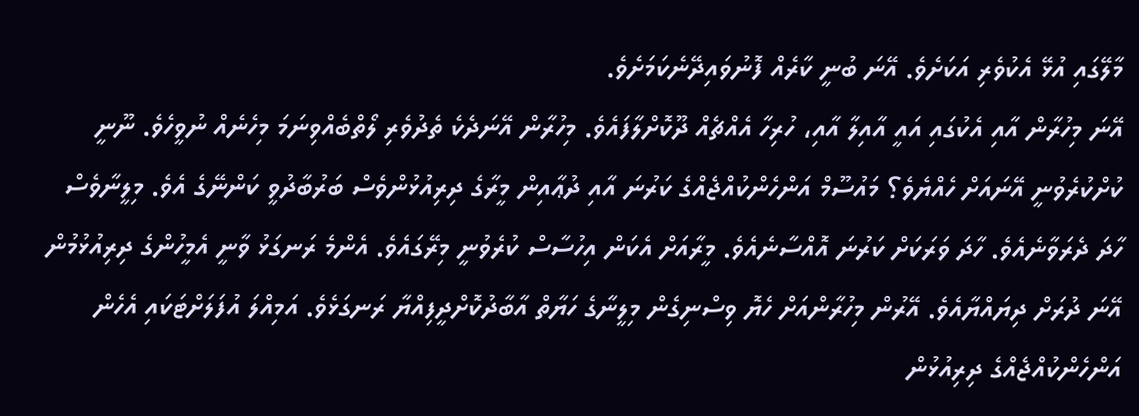މާލޭގައި އުޅޭ އެކުވެރި އަކަށެވެ. އޭނަ ބުނީ ކާރެއް ފޮނުވައިދޭނެކަމަށެވެ.
އޭނަ މިހުރާން އާއި އެކުގައި އައީ އާއިލާ އާއި، ހުރިހާ އެއްޗެއް ދޫކޮށްލާފައެވެ. މިހުރާން އޭނަދެކެ ތެދުވެރި ލޯތްބެއްވިނަމަ މިހެނެއް ނުވީހެވެ. ނޫނީ ކުށްކުރެވުނީ އޭނައަށް ހެއްޔެވެ؟ މައުސޫމް އަންހެންކުއްޖެއްގެ ކަރުނަ އާއި ދުޢާއިން މީރާގެ ދިރިއުޅުންވެސް ބަރުބާދުވީ ކަންނޭގެ އެވެ. މިލީނާވެސް ހާދަ ދެރަވާނެއެވެ. ހާދަ ވަރަކަށް ކަރުނަ އޮއްސާނެއެވެ. މީރާއަށް އެކަން އިހުސާސް ކުރެވުނީ މިރޭގައެވެ. އެންމެ ރަނގަޅު ވާނީ އެމީހުންގެ ދިރިއުޅުމުން އޭނަ ދުރަށް ދިޔައްޔާއެވެ. އޭރުން މިހުރާންއަށް ހެޔޮ ވިސްނިގެން މިލީނާގެ ހަޔާތް އާބާދުކޮށްދީފިއްޔާ ރަނގަޅެވެ. އަމިއްލަ އުފަލަށްޓަކައި އެހެން އަންހެންކުއްޖެއްގެ ދިރިއުޅުން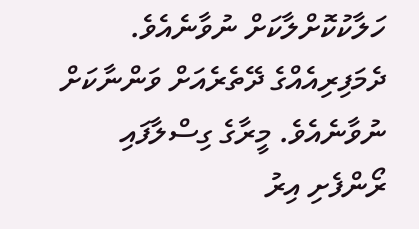ހަލާކުކޮށްލާކަށް ނުވާނެއެވެ. ދެމަފިރިއެއްގެ ދޭތެރެއަށް ވަންނާކަށް ނުވާނެއެވެ. މީރާގެ ގިސްލާފައި ރޯންފެށި އިރު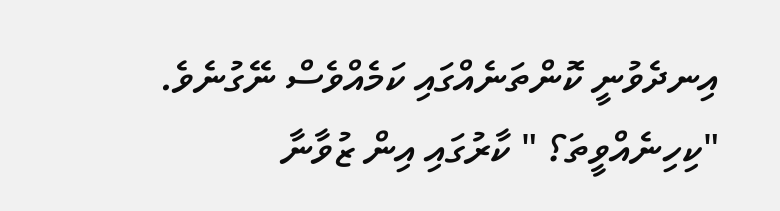އިނދެވުނީ ކޮންތަނެއްގައި ކަމެއްވެސް ނޭގުނެވެ.
"ކިހިނެއްވީތަ؟ " ކާރުގައި އިން ޒުވާނާ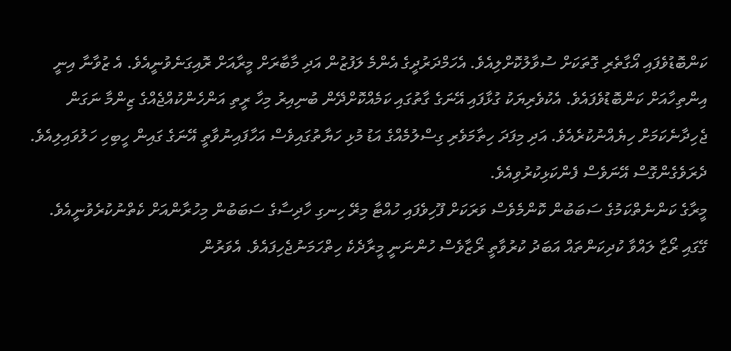ކަންބޮޑުވެފައި އޯގާތެރި ގޮތަކަށް ސުވާލުކޮށްލިއެވެ. އެހަމްދަރުދީގެ އެންމެ ލަފުޒުން އަދި މާބާރަށް މީރާއަށް ރޮއިގަނެވުނީއެވެ. އެ ޒުވާނާ އިނީ އިންތިހާއަށް ކަންބޮޑުވެފައެވެ. އެކުވެރިޔަކު ގުޅާފައި އޭނަގެ ގާތުގައި ކަމެއްކޮށްދޭން ބުނިއިރު މިހާ ރީތި އަންހެންކުއްޖެއްގެ ޒިންމާ ނަގަން ޖެހިދާނެކަމަށް ހިޔެއްނުކުރެއެވެ. އަދި މިފަދަ ހިތާމަވެރި ގިސްލުމެއްގެ އަޑު މުޅި ހަޔާތުގައިވެސް އަހާފައިނުވާތީ އޭނަގެ ގައިން ހީބިހި ހަލުވައިލިއެވެ. ދެރަވެގެންގޮސް އޭނަވެސް ފެންކަޅިކުރުވިއެވެ.
މީރާގެ ކަންނެތްކަމުގެ ސަބަބުން ކޮންމެވެސް ވަރަކަށް ފޫހިވެފައި ހުއްޓާ މިރޭ ހިނގި ހާދިސާގެ ސަބަބުން މިހުރާންއަށް ކެތްނުކުރެވުނީއެވެ. ގޭގައި ރޯޒާ ލައްވާ ކުދިކަންތައް އަބަދު ކުރުވާތީ ރޯޒާވެސް ހުންނަނީ މީރާދެކެ ހިތްހަމަނުޖެހިފައެވެ. އެވަރުން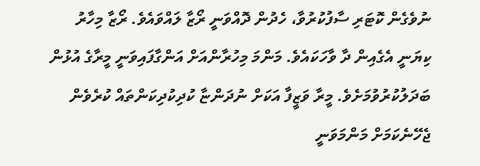ނުވެގެން ކޮޓަރި ސާފުކުރުވާ، ހެދުން ދޮއްވަނީ ރޯޒާ ލައްވައެވެ. ރޯޒާ މިހާރު ކިޔަނީ އެގެއިން ދާ ވާހަކައެވެ. މަންމަ މިހުރާންއަށް އަންގާފައިވަނީ މީރާގެ އުޅުން ބަދަލުކުރުވުމަށެވެ. މީރާ ވަޒީފާ އަކަށް ނުދަންޏާ ކުދިކުދިކަންތައް ކުރެވެން ޖެހޭނެކަމަށް މަންމަވަނީ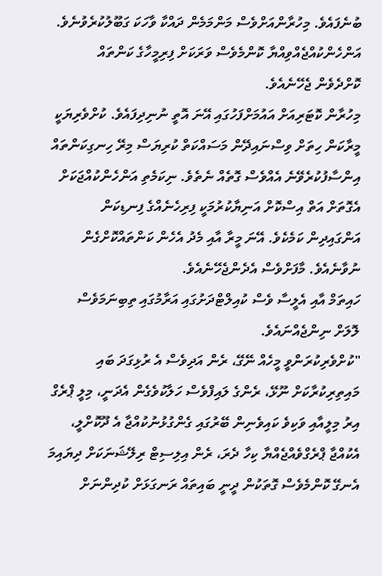ބުނެފައެވެ. މިހުރާންއަށްވެސް މަންމަމެން ދައްކާ ވާހަކަ ގަބޫލުކުރެވުނެވެ. އަންހެންކުއްޖެއްވިއްޔާ ކޮންމެވެސް ވަރަކަށް ފިރިމީހާގެ ކަންތައް ކޮށްދެވެން ޖެހޭނެއެވެ.
މިހުރާން ކޮޓަރިއަށް އައުމަށްފަހުގައި އޭނަ އޮތީ ނުނިދިފައެވެ. ކުށްވެރިޔަކީ މީރާކަން ހިތަށް ވިސްނައިދޭން މަސައްކަތް ކުރިޔަސް މިރޭ ހިނގިކަންތައް އިންސާފުކުރެވޭނެ އެއްވެސް ގޮތެއް ނެތެވެ. ނިކަމެތި އަންހެންކުއްޖަކަށް އެގޮތަށް އަތް އިސްކޮށް އަނިޔާކުރުމަކީ ފިރިހެނެއްގެ ފިނޑިކަން އަންގައިދިން ކަމެކެވެ. އޭނަ މީރާ އާއި މެދު އެހެން ކަންތައްކޮށްގެން ނުވާނެއެވެ. މާފަށްވެސް އެދެންޖެހޭނެއެވެ.
ހައިތަމް އާއި އެލީސާ ވެސް ކުއިލްޓްދަށުގައި އަރާމުގައި ތިބިނަމަވެސް ލޮލަށް ނިންޖެއްނައެވެ.
"ކުށްވެރިކުރަންވީ މީހެއް ނޭގޭ، ރެން އަދިވެސް އެ ރުޅިގަދަ ބައި މައިތިރިކުރާކަށް ނޫޅޭ، ރެންގެ ލައިފްވެސް ހަލާކުވެގެން އެދަނީ، މިލީ ޕްރެގް އިރު މިލީއާއި ވަކިވެ ކައިވެނިން ބޭރުގައި ގެންގުޅުނުކުއްޖާ އެ ދޫކޮށްލީ، އެކުއްޖާ ޕްރެގްވެއްޖެއްޔާ ކިހާ ދެރަ، ރެން އިލިސިޓް ރިލޭޝަނަކަށް ދިޔައިމަ އެނގޭ ކޮންމެވެސް ގޮތަކުން ދީނީ ބައިތައް ރަނގަޅަށް ކުދިންނަށް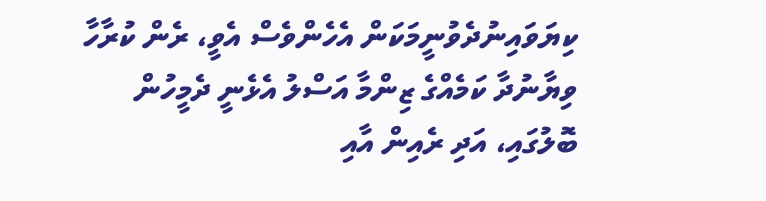ކިޔަވައިނުދެވުނީމަކަން އެހެންވެސް އެވީ، ރެން ކުރާހާ ވިޔާނުދާ ކަމެއްގެ ޒިންމާ އަސްލު އެޅެނީ ދެމީހުން ބޮލުގައި، އަދި ރެއިން އާއި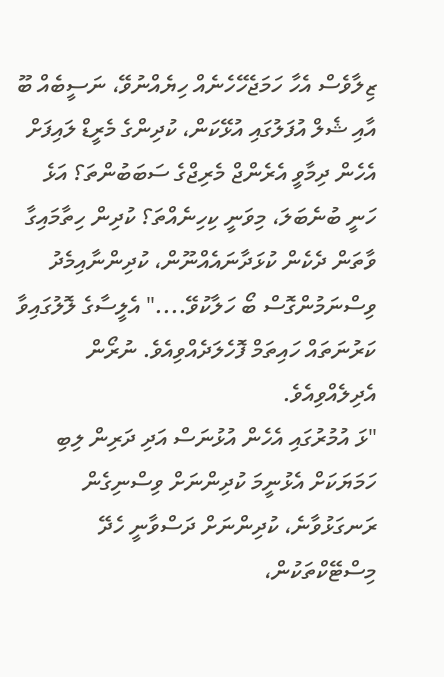ޒިލާވެސް އެހާ ހަމަޖެހޭހެނެއް ހިޔެއްނުވޭ، ނަސީބެއް ބޫ އާއި ޝެލް އުފަލުގައި އުޅޭކަން، ކުދިންގެ މެރީޑް ލައިފަށް އެހެން ދިމާވީ އެރެންޖް މެރިޖްގެ ސަބަބުންތަ؟ އަޅެ ހަނީ ބުނެބަލަ، މިވަނީ ކިހިނެއްތަ؟ ކުދިން ހިތާމައިގާ ވާތަން ދެކެން ކުޅަދާނައެއްނޫން، ކުދިންނާއިމެދު ވިސްނަމުންގޮސް ބޯ ހަލާކުވޭ...." އެލީސާގެ ލޮލުގައިވާ ކަރުނަތައް ހައިތަމް ފޮހެލަދެއްވިއެވެ. ނުރޯން އެދިލެއްވިއެވެ.
"ޅަ އުމުރުގައި އެހެން އުޅުނަސް އަދި ދަރިން ލިބި ހަމަޔަކަށް އެޅުނީމަ ކުދިންނަށް ވިސްނިގެން ރަނގަޅުވާނެ، ކުދިންނަށް ދަސްވާނީ ހެދޭ މިސްޓޭކްތަކުން،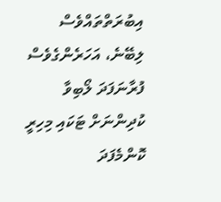އިބުރަތްތައްވެސް ލިބޭނެ، އަހަރެންގެވެސް ފުރާނަފަދަ ލޯބިވާ ކުދިންނަށް ޓަކައި މިހިރީ ކޮންމެފަދަ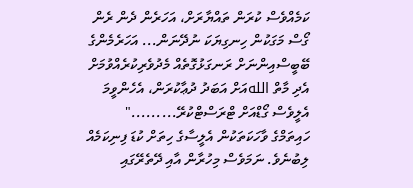ކަމެއްވެސް ކުރަން ތައްޔާރަށް، އަހަރެން ދެން ރެން ގޯސް މަގަކުން ހިނގިޔަކަ ނުދޭނަން... އަހަރެމެންގެ ބޭބީސްއިންނަށް ރަނގަޅުގޮތެއް މެދުވެރިކުރެއްވުމަށް އެދި މާތް اللهއަށް އަބަދު ދުޢާކުރަން، އެހެންވީމަ އެލީވެސް ގޯޑްއަށް ޓްރަސްޓްކުރޭ........." ހައިތަމްގެ ވާހަކަތަކުން އެލީސާގެ ހިތަށް ކުޑަ ފިނިކަމެއް ލިބުނެވެ. ނަމަވެސް މިހުރާން އާއި ދޭތެރޭގައި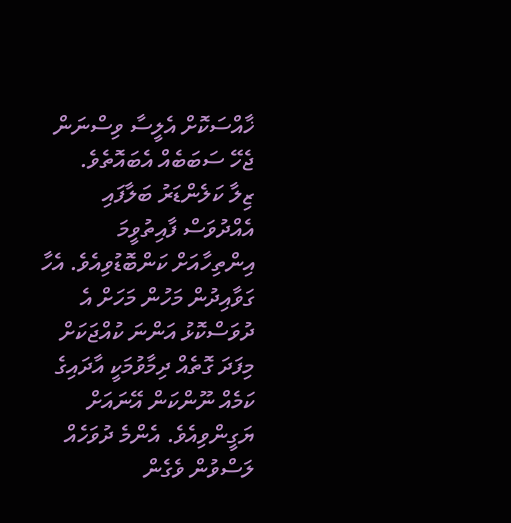ޚާއްސަކޮށް އެލީސާ ވިސްނަން ޖެހޭ ސަބަބެއް އެބައޮތެވެ.
ޒިލާ ކަލެންޑަރު ބަލާފައި އެއްދުވަސް ފާއިތުވީމަ އިންތިހާއަށް ކަންބޮޑުވިއެވެ. އެހާ ގަވާއިދުން މަހުން މަހަށް އެ ދުވަސްކޮޅު އަންނަ ކުއްޖަކަށް މިފަދަ ގޮތެއް ދިމާވުމަކީ އާދައިގެ ކަމެއް ނޫންކަން އޭނައަށް ޔަގީންވިއެވެ. އެންމެ ދުވަހެއް ލަސްވުން ވެގެން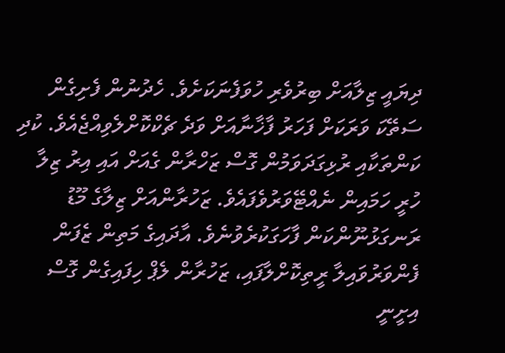ދިޔައީ ޒިލާއަށް ބިރުވެރި ހުވަފެނަކަށެވެ. ހެދުނުން ފެށިގެން ސަތޭކަ ވަރަކަށް ފަހަރު ފާޚާނާއަށް ވަދެ ޗެކްކޮށްލެވިއްޖެއެވެ. ކުދި ކަންތަކާއި ރުޅިގަދަވަމުން ގޮސް ޒަހްރާން ގެއަށް އައި އިރު ޒިލާ ހުރީ ހަމައިން ނެއްޓޭވަރުވެފައެވެ. ޒަހުރާންއަށް ޒިލާގެ މޫޑު ރަނގަޅުނޫންކަން ފާހަގަކުރެވުނެވެ. އާދައިގެ މަތިން ޒެފަން ފެންވަރުވައިލާ ރީތިކޮށްލާފައި، ޒަހުރާން ލެޕް ހިފައިގެން ގޮސް އިށީނީ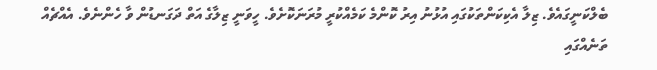ބެލްކަނީގައެވެ. ޒިލާ އެކިކަންތަކުގައި އުޅުނު އިރު ކޮންމެ ކަމެއްކުރީ މުރަނަކޮށެވެ. ހީވަނީ ޒިލާގެ އަތް ދަގަނޑުން ވާ ހެންނެވެ. އެއްޗެއް ތަނެއްގައި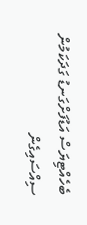ބެހެއްޓިޔަސް އަޑުފަށްގަނޑު ގަދަކަމުން ސިއްސައިގެން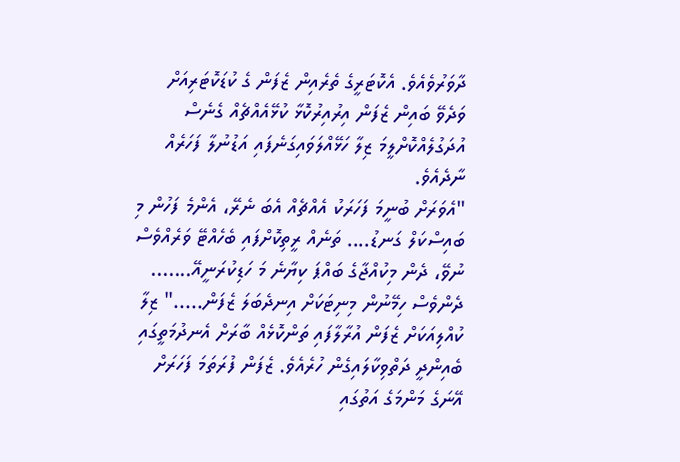ދާވަރުވެއެވެ. އެކޮޓަރީގެ ތެރެއިން ޒެފަން ގެ ކުޑަކޮޓަރިއަށް ވަދެވޭ ބައިން ޒެފަން އިރުއިރުކޮޅާ ކުޅޭއެއްޗެއް ގެނެސް އުދަގުލެއްކޮށްލީމަ ޒިލާ ހަޅޭއްލަވައިގަނެފައި އަޑުނުލާ ފަހަރެއް ނާދެއެވެ.
"އެވަރަށް ބުނީމަ ފަހަރަކު އެއްޗެއް އެބަ ނެރޭ، އެންމެ ފަހުން މި ބައިސްކަލް ގަނޑު.... ތަނެއް ރީތިކޮށްފައި ބެހެއްޓޭ ވަރެއްވެސް ނުވޭ، ދެން މިކުއްޖާގެ ބައްޕަ ކިޔާނެ މަ ހަޑިކުރަނީއޭ....... ދެންވެސް ހިމޭނުން މިނިޓަކަށް އިނދެބަލަ ޒެފަން....." ޒިލާ ކުއްލިއަކަށް ޒެފަން އުރާލާފައި ތަންކޮޅެއް ބާރަށް އެނދުމަތީގައި ބެއިންދީ ދަތްވިކާލައިގެން ހުރެއެވެ. ޒެފަން ފުރަތަމަ ފަހަރަށް އޭނަގެ މަންމަގެ އަތުގައި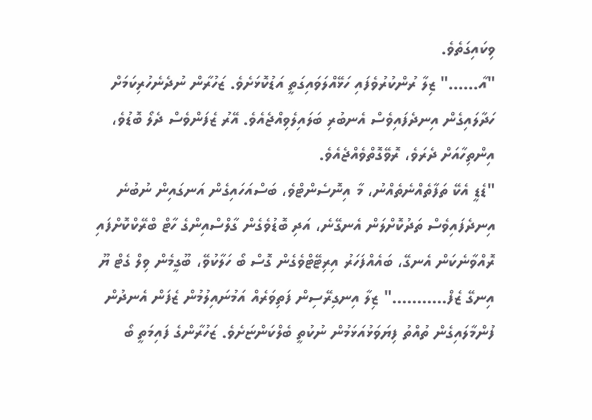ވިކައިގަތެވެ.
"އާ......" ޒިލާ ރުންކުރުވެފައި ހަޅޭއްލަވައިގަތީ އަޑުކޮޅަށެވެ. ޒަހުރާން ނުދެނެހުރިކަމަށް ހަދާލައިގެން އިނދެފައިވެސް އެނބުރި ބަލައިލެވިއްޖެއެވެ. އޭރު ޒެފަންވެސް ދެލޯ ބޮޑުވެ، އިންތިހާއަށް ދެރަވެ، ރޮވޭގޮތްވެއްޖެއެވެ.
"ޑެޑީ އެކޭ ތަފާތެއްނެތެއްނު، މާ އިނޮސެންޓްވެ، ބަސްއަހައިގެން އަނގައިން ނުބުނެ އިނދެފައިވެސް ތަދުކޮށްލަން އެނގޭނެ، އަދި ބޮޑުވެގެން ގާލްސްއިންގެ ހާޓް ބްރޭކްކޮށްފައި ރޮއްވާނެކަން އެނގޭ، ބައެއްފަހަރު އިރިޓޭޓްވެގެން ގޮސް ބޯ ހަލާކުވޭ، ބޫގީމެން ވިލް ގެޓް ޔޫ އިނގޭ ޒެފް..........." ޒިލާ އިނގިރޭސިން ފަތިވަރެއް އަމުނައިލުމުން ޒެފަން އެނދުން ފުންމާލައިގެން ތުއްތު ފިޔަވަޅުއަޅަމުން ނުކުތީ ބެލްކަންޏަށެވެ. ޒަހުރާންގެ ފައިމަތީ ބޯ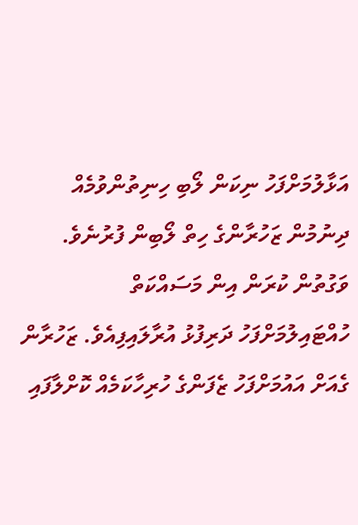އަޅާލުމަށްފަހު ނިކަން ލޯބި ހިނިތުންވުމެއް ދިނުމުން ޒަހުރާންގެ ހިތް ލޯބިން ފުރުނެވެ. ވަގުތުން ކުރަން އިން މަސައްކަތް ހުއްޓައިލުމަށްފަހު ދަރިފުޅު އުރާލައިފިއެވެ. ޒަހުރާން ގެއަށް އައުމަށްފަހު ޒެފަންގެ ހުރިހާކަމެއް ކޮށްލާފައި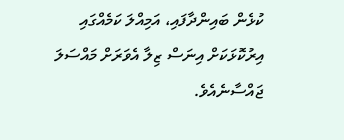ކުޅެން ބައިންދާފައި، އަމިއްލަ ކަމެއްގައި އިރުކޮޅަކަށް އިނަސް ޒިލާ އެވަރަށް މައްސަލަ ޖައްސާނެއެވެ.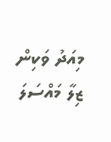މިއަދު ވަކިން ޒިލާ މައްސަލަ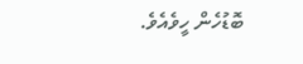ބޮޑުހެން ހީވެއެވެ.